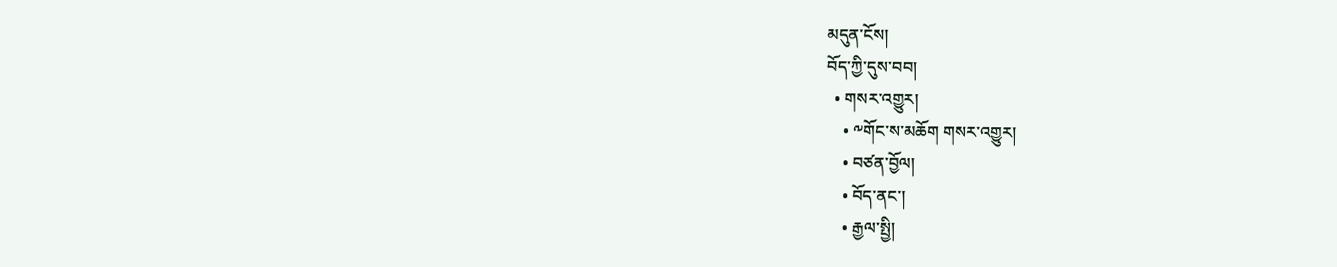མདུན་ངོས།
བོད་ཀྱི་དུས་བབ།
  • གསར་འགྱུར།
    • ༸གོང་ས་མཆོག གསར་འགྱུར།
    • བཙན་བྱོལ།
    • བོད་ནང་།
    • རྒྱལ་སྤྱི།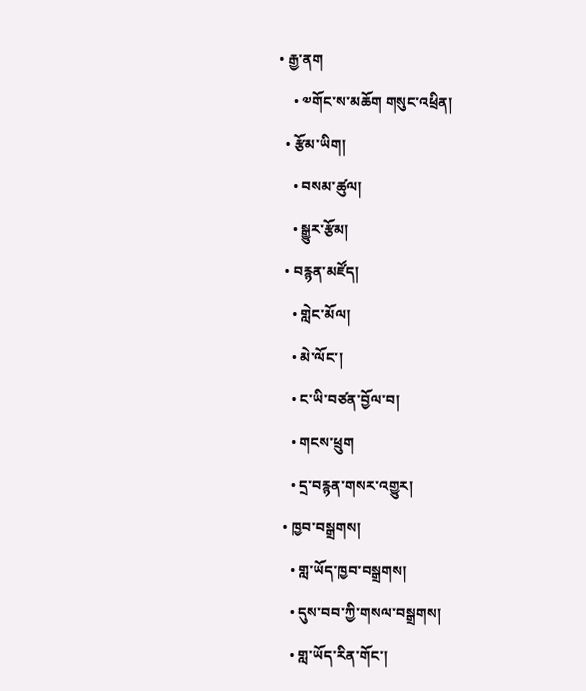• རྒྱ་ནག
    • ༧གོང་ས་མཆོག གསུང་འཕྲིན།
  • རྩོམ་ཡིག།
    • བསམ་ཚུལ།
    • སྒྱུར་རྩོམ།
  • བརྙན་མཛོད།
    • གླེང་མོལ།
    • མེ་ལོང་།
    • ང་ཡི་བཙན་བྱོལ་བ།
    • གངས་ཕྲུག
    • དྲ་བརྙན་གསར་འགྱུར།
  • ཁྱབ་བསྒྲགས།
    • གླ་ཡོད་ཁྱབ་བསྒྲགས།
    • དུས་བབ་ཀྱི་གསལ་བསྒྲགས།
    • གླ་ཡོད་རིན་གོང་།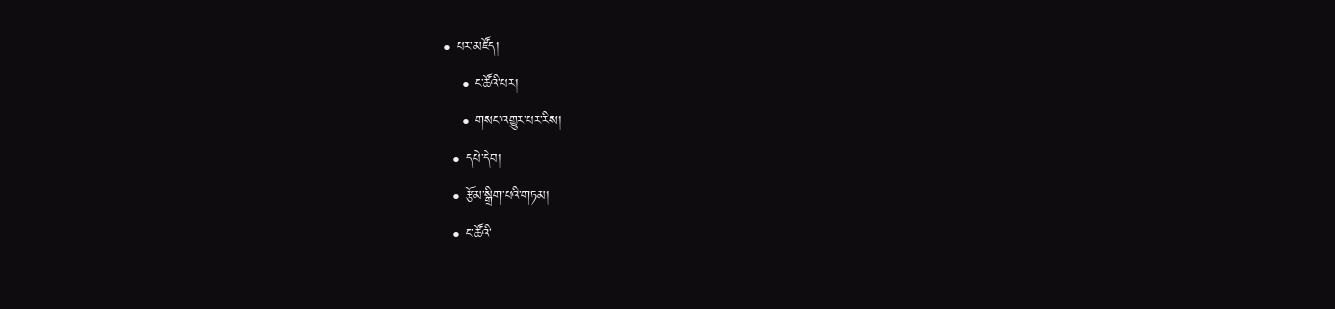• པར་མཛོད།
    • ང་ཚོའི་པར།
    • གསང་འགྱུར་པར་རིས།
  • དཔེ་དེབ།
  • རྩོམ་སྒྲིག་པའི་གཏམ།
  • ང་ཚོའི་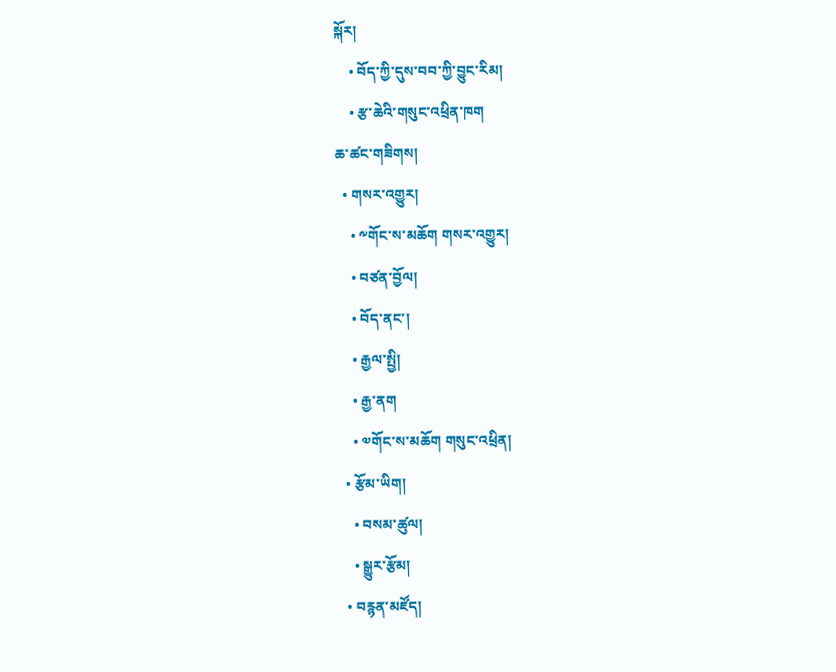སྐོར།
    • བོད་ཀྱི་དུས་བབ་ཀྱི་བྱུང་རིམ།
    • རྩ་ཆེའི་གསུང་འཕྲིན་ཁག
ཆ་ཚང་གཟིགས།
  • གསར་འགྱུར།
    • ༸གོང་ས་མཆོག གསར་འགྱུར།
    • བཙན་བྱོལ།
    • བོད་ནང་།
    • རྒྱལ་སྤྱི།
    • རྒྱ་ནག
    • ༧གོང་ས་མཆོག གསུང་འཕྲིན།
  • རྩོམ་ཡིག།
    • བསམ་ཚུལ།
    • སྒྱུར་རྩོམ།
  • བརྙན་མཛོད།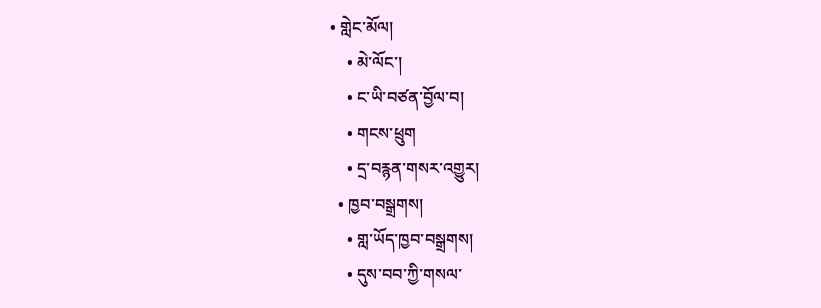• གླེང་མོལ།
    • མེ་ལོང་།
    • ང་ཡི་བཙན་བྱོལ་བ།
    • གངས་ཕྲུག
    • དྲ་བརྙན་གསར་འགྱུར།
  • ཁྱབ་བསྒྲགས།
    • གླ་ཡོད་ཁྱབ་བསྒྲགས།
    • དུས་བབ་ཀྱི་གསལ་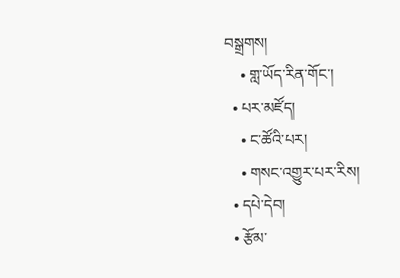བསྒྲགས།
    • གླ་ཡོད་རིན་གོང་།
  • པར་མཛོད།
    • ང་ཚོའི་པར།
    • གསང་འགྱུར་པར་རིས།
  • དཔེ་དེབ།
  • རྩོམ་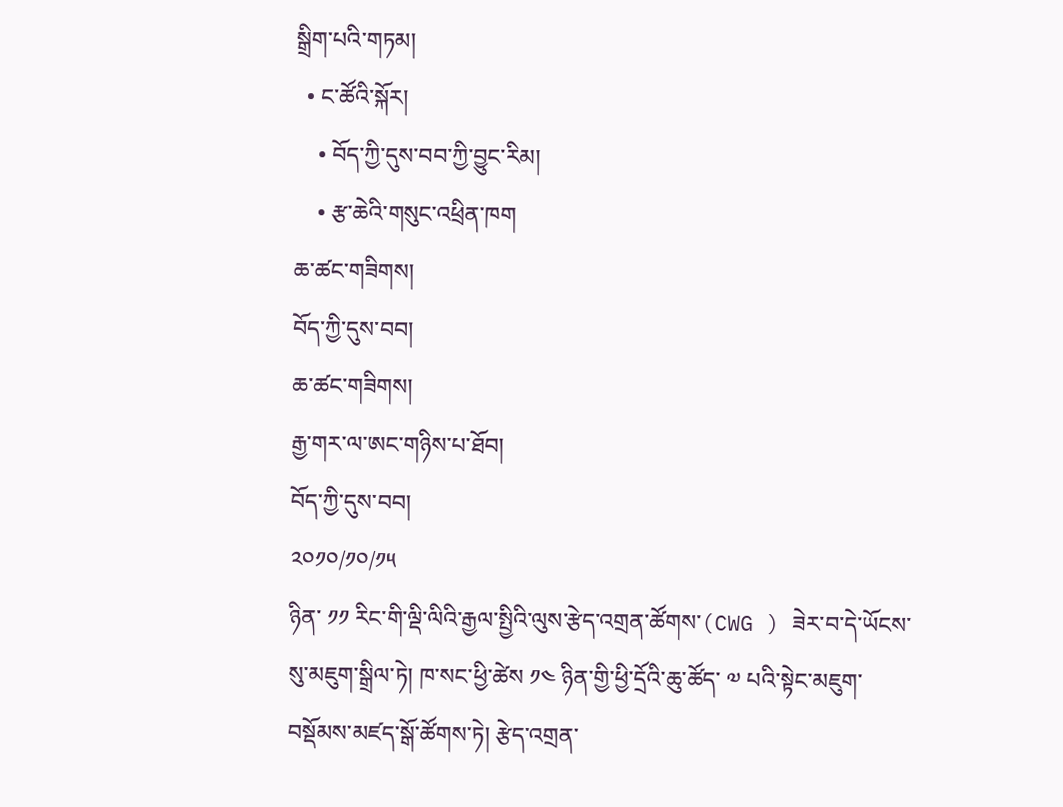སྒྲིག་པའི་གཏམ།
  • ང་ཚོའི་སྐོར།
    • བོད་ཀྱི་དུས་བབ་ཀྱི་བྱུང་རིམ།
    • རྩ་ཆེའི་གསུང་འཕྲིན་ཁག
ཆ་ཚང་གཟིགས།
བོད་ཀྱི་དུས་བབ།
ཆ་ཚང་གཟིགས།
རྒྱ་གར་ལ་ཨང་གཉིས་པ་ཐོབ།
བོད་ཀྱི་དུས་བབ།
༢༠༡༠/༡༠/༡༥
ཉིན་ ༡༡ རིང་གི་ལྡི་ལིའི་རྒྱལ་སྤྱིའི་ལུས་རྩེད་འགྲན་ཚོགས་(CWG ) ཟེར་བ་དེ་ཡོངས་སུ་མཇུག་སྒྲིལ་ཏེ། ཁ་སང་ཕྱི་ཚེས ༡༤ ཉིན་གྱི་ཕྱི་དྲོའི་ཆུ་ཚོད་ ༧ པའི་སྟེང་མཇུག་བསྡོམས་མཛད་སྒོ་ཚོགས་ཏེ། རྩེད་འགྲན་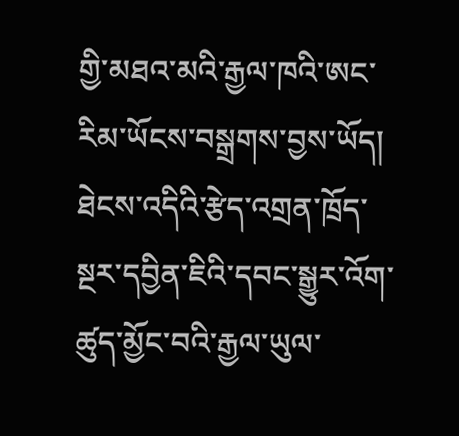གྱི་མཐའ་མའི་རྒྱལ་ཁའི་ཨང་རིམ་ཡོངས་བསྒྲགས་བྱས་ཡོད། ཐེངས་འདིའི་རྩེད་འགྲན་ཁྲོད་སྔར་དབྱིན་ཇིའི་དབང་སྒྱུར་འོག་ཚུད་མྱོང་བའི་རྒྱལ་ཡུལ་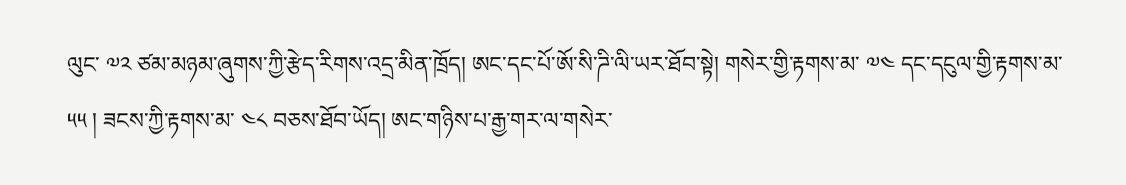ལུང་ ༧༢ ཙམ་མཉམ་ཞུགས་ཀྱི་རྩེད་རིགས་འདྲ་མིན་ཁྲོད། ཨང་དང་པོ་ཨོ་སི་ཌི་ལི་ཡར་ཐོབ་སྟེ། གསེར་གྱི་རྟགས་མ་ ༧༤ དང་དངུལ་གྱི་རྟགས་མ་ ༥༥ ། ཟངས་ཀྱི་རྟགས་མ་ ༤༨ བཅས་ཐོབ་ཡོད། ཨང་གཉིས་པ་རྒྱ་གར་ལ་གསེར་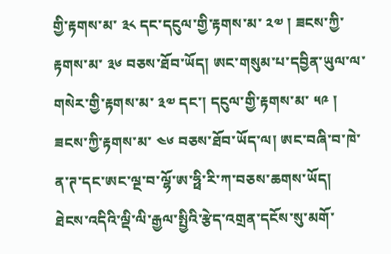གྱི་རྟགས་མ་ ༣༨ དང་དངུལ་གྱི་རྟགས་མ་ ༢༧ ། ཟངས་ཀྱི་རྟགས་མ་ ༣༦ བཅས་ཐོབ་ཡོད། ཨང་གསུམ་པ་དབྱིན་ཡུལ་ལ་གསེར་གྱི་རྟགས་མ་ ༣༧ དང་། དངུལ་གྱི་རྟགས་མ་ ༥༩ ། ཟངས་ཀྱི་རྟགས་མ་ ༤༦ བཅས་ཐོབ་ཡོད་ལ། ཨང་བཞི་བ་ཁེ་ན་ཊ་དང་ཨང་ལྔ་བ་ལྷོ་ཨ་ཧྥི་རི་ཀ་བཅས་ཆགས་ཡོད།
ཐེངས་འདིའི་ལྡི་ལི་རྒྱལ་སྤྱིའི་རྩེད་འགྲན་དངོས་སུ་མགོ་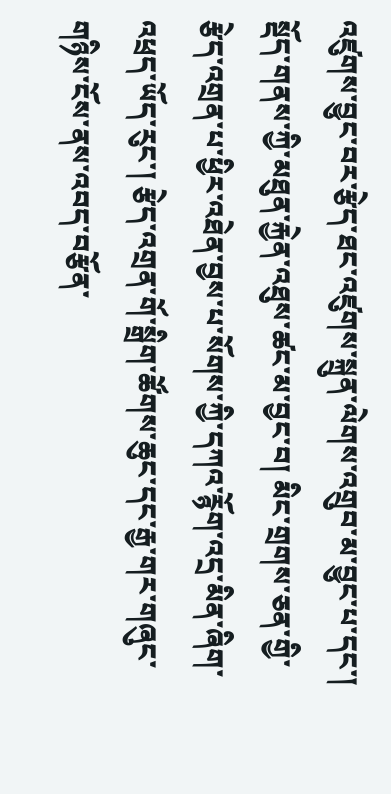འཛུགས་བྱུང་བར་རྩེད་ཐང་འཛུགས་སྐྲུན་ལེགས་འགྲུབ་མ་བྱུང་པ་དང་། སྡོད་གནས་ཀྱི་མཐུན་རྐྱེན་འཐུས་ཚང་མ་བྱང་བ། མིང་གྲགས་ཅན་གྱི་རྩེད་འགྲན་པ་ཕྱིར་འཐེན་བྱས་པ་སོགས་ཀྱི་དཀའ་རྙོག་འདྲ་མིན་ཞིག་འཕྲད་ཡོད་རུང་། རྩེད་འགྲན་གོ་སྒྲིག་ཚོགས་ཆུང་དང་རྒྱ་གར་གཞུང་གཉིས་ངོས་ནས་འབད་བརྩོན་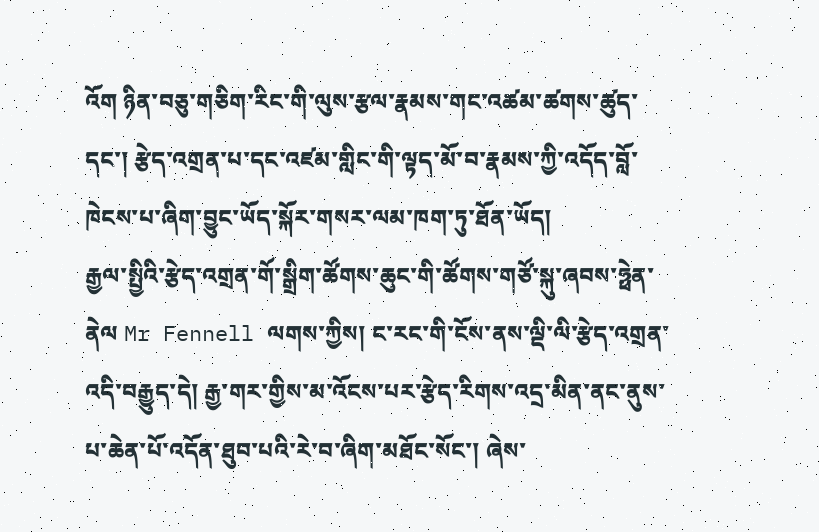འོག ཉིན་བཅུ་གཅིག་རིང་གི་ལུས་རྩལ་རྣམས་གང་འཚམ་ཚགས་ཚུད་དང་། རྩེད་འགྲན་པ་དང་འཛམ་གླིང་གི་ལྟད་མོ་བ་རྣམས་ཀྱི་འདོད་བློ་ཁེངས་པ་ཞིག་བྱུང་ཡོད་སྐོར་གསར་ལམ་ཁག་ཏུ་ཐོན་ཡོད།
རྒྱལ་སྤྱིའི་རྩེད་འགྲན་གོ་སྒྲིག་ཚོགས་ཆུང་གི་ཚོགས་གཙོ་སྐུ་ཞབས་ཧྥེན་ནེལ Mr Fennell ལགས་ཀྱིས། ང་རང་གི་ངོས་ནས་ལྡི་ལི་རྩེད་འགྲན་འདི་བརྒྱུད་དེ། རྒྱ་གར་གྱིས་མ་འོངས་པར་རྩེད་རིགས་འདྲ་མིན་ནང་ནུས་པ་ཆེན་པོ་འདོན་ཐུབ་པའི་རེ་བ་ཞིག་མཐོང་སོང་། ཞེས་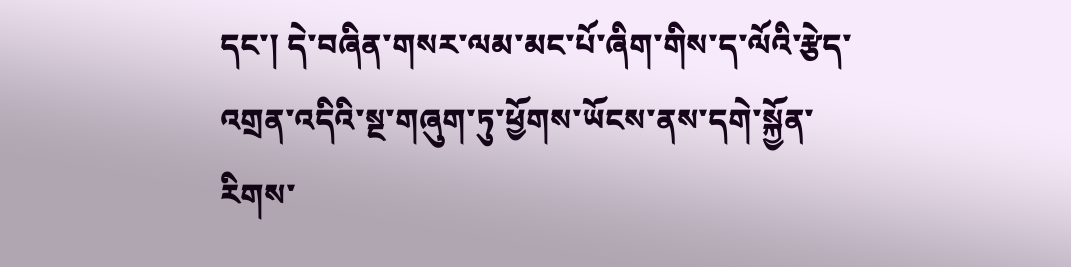དང་། དེ་བཞིན་གསར་ལམ་མང་པོ་ཞིག་གིས་ད་ལོའི་རྩེད་འགྲན་འདིའི་སྔ་གཞུག་ཏུ་ཕྱོགས་ཡོངས་ནས་དགེ་སྐྱོན་རིགས་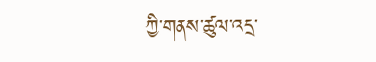ཀྱི་གནས་ཚུལ་འདྲ་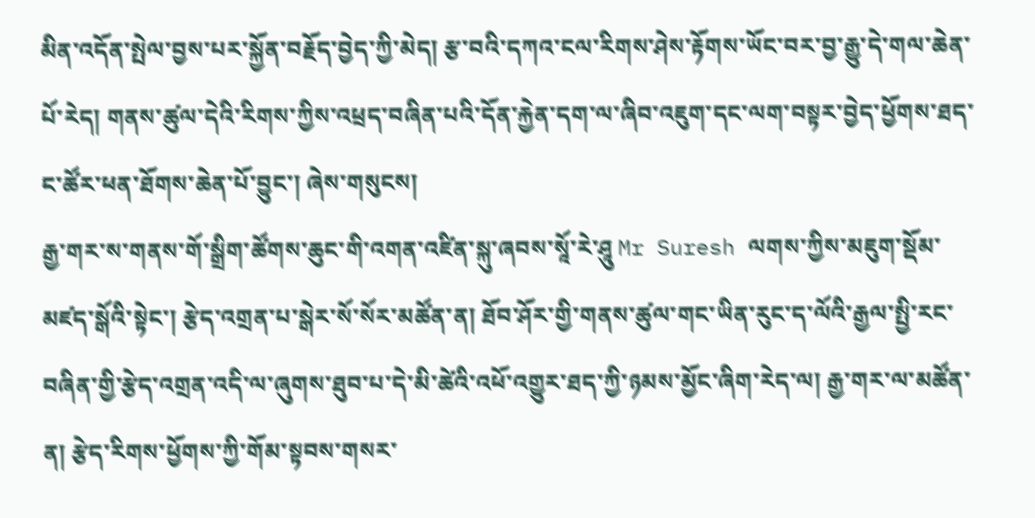མིན་འདོན་སྤེལ་བྱས་པར་སྐྱོན་བརྗོད་བྱེད་ཀྱི་མེད། རྩ་བའི་དཀའ་ངལ་རིགས་ཤེས་རྟོགས་ཡོང་བར་བྱ་རྒྱུ་དེ་གལ་ཆེན་པོ་རེད། གནས་ཚུལ་དེའི་རིགས་ཀྱིས་འཕྲད་བཞིན་པའི་དོན་རྐྱེན་དག་ལ་ཞིབ་འཇུག་དང་ལག་བསྟར་བྱེད་ཕྱོགས་ཐད་ང་ཚོར་ཕན་ཐོགས་ཆེན་པོ་བྱུང་། ཞེས་གསུངས།
རྒྱ་གར་ས་གནས་གོ་སྒྲིག་ཚོགས་ཆུང་གི་འགན་འཛིན་སྐུ་ཞབས་སཱོ་རེ་ཤཱུ Mr Suresh ལགས་ཀྱིས་མཇུག་སྡོམ་མཛད་སྒོའི་སྟེང་། རྩེད་འགྲན་པ་སྒེར་སོ་སོར་མཚོན་ན། ཐོབ་ཤོར་གྱི་གནས་ཚུལ་གང་ཡིན་རུང་ད་ལོའི་རྒྱལ་སྤྱི་རང་བཞིན་གྱི་རྩེད་འགྲན་འདི་ལ་ཞུགས་ཐུབ་པ་དེ་མི་ཚེའི་འཕོ་འགྱུར་ཐད་ཀྱི་ཉམས་མྱོང་ཞིག་རེད་ལ། རྒྱ་གར་ལ་མཚོན་ན། རྩེད་རིགས་ཕྱོགས་ཀྱི་གོམ་སྟབས་གསར་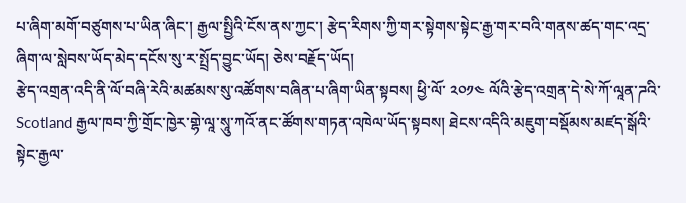པ་ཞིག་མགོ་བཙུགས་པ་ཡིན་ཞིང་། རྒྱལ་སྤྱིའི་ངོས་ནས་ཀྱང་། རྩེད་རིགས་ཀྱི་གར་སྟེགས་སྟེང་རྒྱ་གར་བའི་གནས་ཚད་གང་འདྲ་ཞིག་ལ་སླེབས་ཡོད་མེད་དངོས་སུ་ར་སྤྲོད་བྱུང་ཡོད། ཅེས་བརྗོད་ཡོད།
རྩེད་འགྲན་འདི་ནི་ལོ་བཞི་རེའི་མཚམས་སུ་འཚོགས་བཞིན་པ་ཞིག་ཡིན་སྟབས། ཕྱི་ལོ་ ༢༠༡༤ ལོའི་རྩེད་འགྲན་དེ་སེ་ཀོ་ལཱན་ཌའི་ Scotland རྒྱལ་ཁབ་ཀྱི་གྲོང་ཁྱེར་གྷེ་ལཱ་སཱུ་ཀའོ་ནང་ཚོགས་གཏན་འཁེལ་ཡོད་སྟབས། ཐེངས་འདིའི་མཇུག་བསྡོམས་མཛད་སྒོའི་སྟེང་རྒྱལ་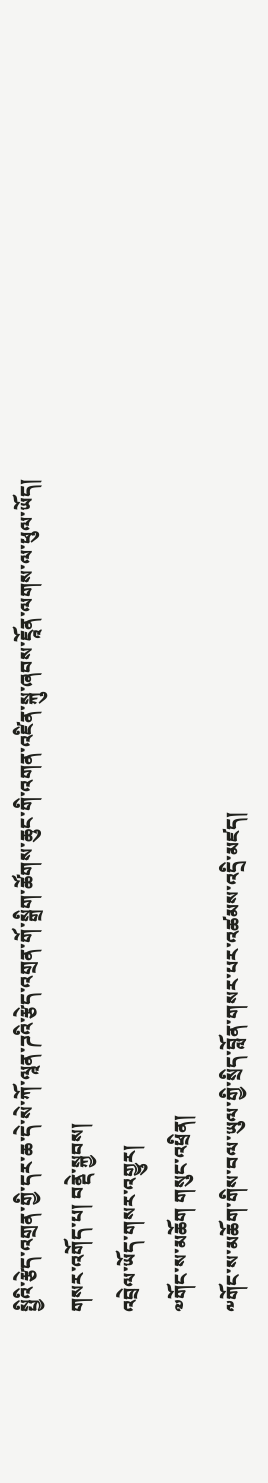སྤྱིའི་རྩེད་འགྲན་གྱི་དར་ཆ་དེ་སེ་ཀོ་ལཱན་ཌའི་རྩེད་འགྲན་གོ་སྒྲིག་ཚོགས་ཆུང་གི་འགན་འཛིན་སྐུ་ཞབས་ཇཱོན་ལགས་ལ་ཕུལ་ཡོད།
གསར་འགོད་པ། བནྡེ་སྐྱབས།
འབྲེལ་ཡོད་གསར་འགྱུར།
༧གོང་ས་མཆོག གསུང་འཕྲིན།
༸གོང་ས་མཆོག་གིས་བལ་ཡུལ་གྱི་སྲིད་བློན་གསར་པར་འཚམས་འདྲི་མཛད།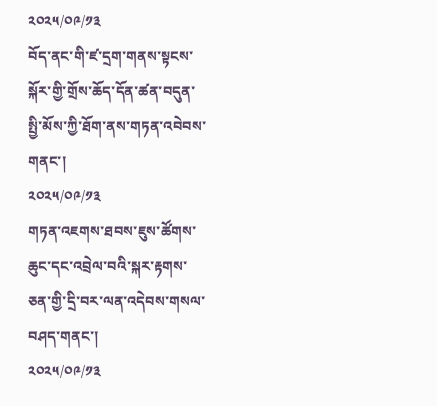༢༠༢༥/༠༩/༡༣
བོད་ནང་གི་ཛ་དྲག་གནས་སྟངས་སྐོར་གྱི་གྲོས་ཆོད་དོན་ཚན་བདུན་སྤྱི་མོས་ཀྱི་ཐོག་ནས་གཏན་འབེབས་གནང་།
༢༠༢༥/༠༩/༡༣
གཏན་འཇགས་ཐབས་ཇུས་ཚོགས་ཆུང་དང་འབྲེལ་བའི་སྐར་རྟགས་ཅན་གྱི་དྲི་བར་ལན་འདེབས་གསལ་བཤད་གནང་།
༢༠༢༥/༠༩/༡༣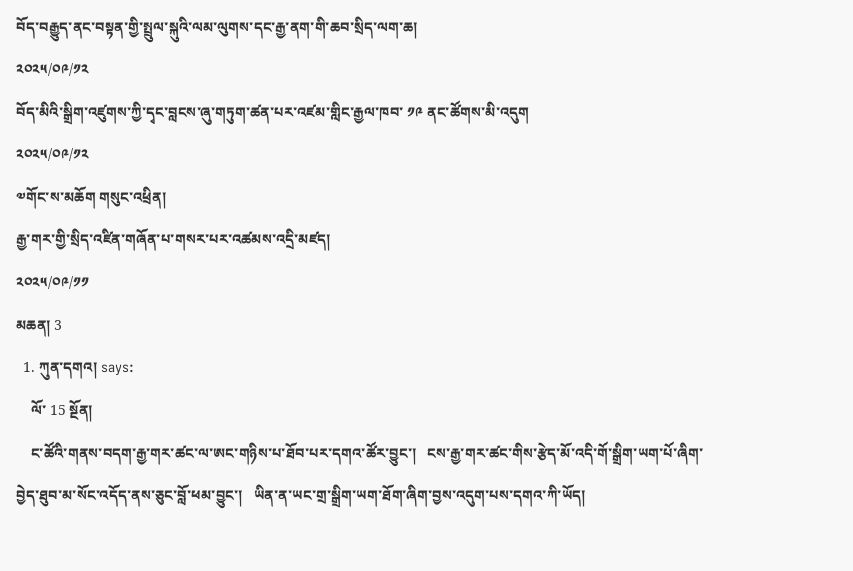བོད་བརྒྱུད་ནང་བསྟན་གྱི་སྤྲུལ་སྐུའི་ལམ་ལུགས་དང་རྒྱ་ནག་གི་ཆབ་སྲིད་ལག་ཆ།
༢༠༢༥/༠༩/༡༢
བོད་མིའི་སྒྲིག་འཛུགས་ཀྱི་དྭང་བླངས་ཞུ་གཏུག་ཚན་པར་འཛམ་གླིང་རྒྱལ་ཁབ་ ༡༩ ནང་ཚོགས་མི་འདུག
༢༠༢༥/༠༩/༡༢
༧གོང་ས་མཆོག གསུང་འཕྲིན།
རྒྱ་གར་གྱི་སྲིད་འཛིན་གཞོན་པ་གསར་པར་འཚམས་འདྲི་མཛད།
༢༠༢༥/༠༩/༡༡
མཆན། 3
  1. ཀུན་དགའ། says:
    ལོ་ 15 སྔོན།
    ང་ཚོའི་གནས་བདག་རྒྱ་གར་ཚང་ལ་ཨང་གཉིས་པ་ཐོབ་པར་དགའ་ཚོར་བྱུང་།   ངས་རྒྱ་གར་ཚང་གིས་རྩེད་མོ་འདི་གོ་སྒྲིག་ཡག་པོ་ཞིག་བྱེད་ཐུབ་མ་སོང་འདོད་ནས་ཅུང་བློ་ཕམ་བྱུང་།   ཡིན་ན་ཡང་གྲ་སྒྲིག་ཡག་ཐོག་ཞིག་བྱས་འདུག་པས་དགའ་ཀི་ཡོད།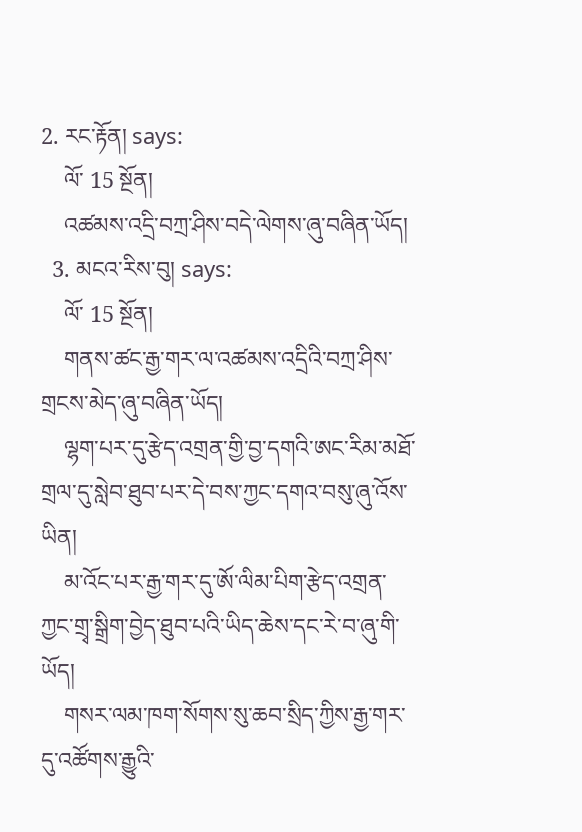2. རང་རྟོན། says:
    ལོ་ 15 སྔོན།
    འཚམས་འདྲི་བཀྲ་ཤིས་བདེ་ལེགས་ཞུ་བཞིན་ཡོད།
  3. མངའ་རིས་བུ། says:
    ལོ་ 15 སྔོན།
    གནས་ཚང་རྒྱ་གར་ལ་འཚམས་འདྲིའི་བཀྲ་ཤིས་གྲངས་མེད་ཞུ་བཞིན་ཡོད།
    ལྷག་པར་དུ་རྩེད་འགྲན་གྱི་བྱ་དགའི་ཨང་རིམ་མཐོ་གྲལ་དུ་སླེབ་ཐུབ་པར་དེ་བས་ཀྱང་དགའ་བསུ་ཞུ་འོས་ཡིན།
    མ་འོང་པར་རྒྱ་གར་དུ་ཨོ་ལིམ་པིག་རྩེད་འགྲན་ཀྱང་གྲྭ་སྒྲིག་བྱེད་ཐུབ་པའི་ཡིད་ཆེས་དང་རེ་བ་ཞུ་གི་ཡོད།
    གསར་ལམ་ཁག་སོགས་སུ་ཆབ་སྲིད་ཀྱིས་རྒྱ་གར་དུ་འཚོགས་རྒྱུའི་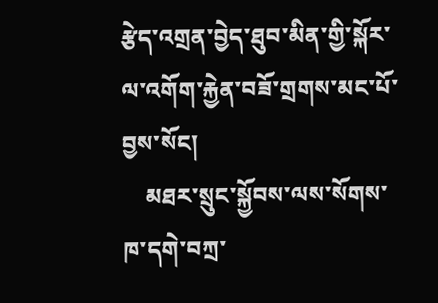རྩེད་འགྲན་བྱེད་ཐུབ་མིན་གྱི་སྐོར་ལ་འགོག་རྐྱེན་བཟོ་གྲགས་མང་པོ་བྱས་སོང།
    མཐར་སྲུང་སྐྱོབས་ལས་སོགས་ཁ་དགེ་བཀྲ་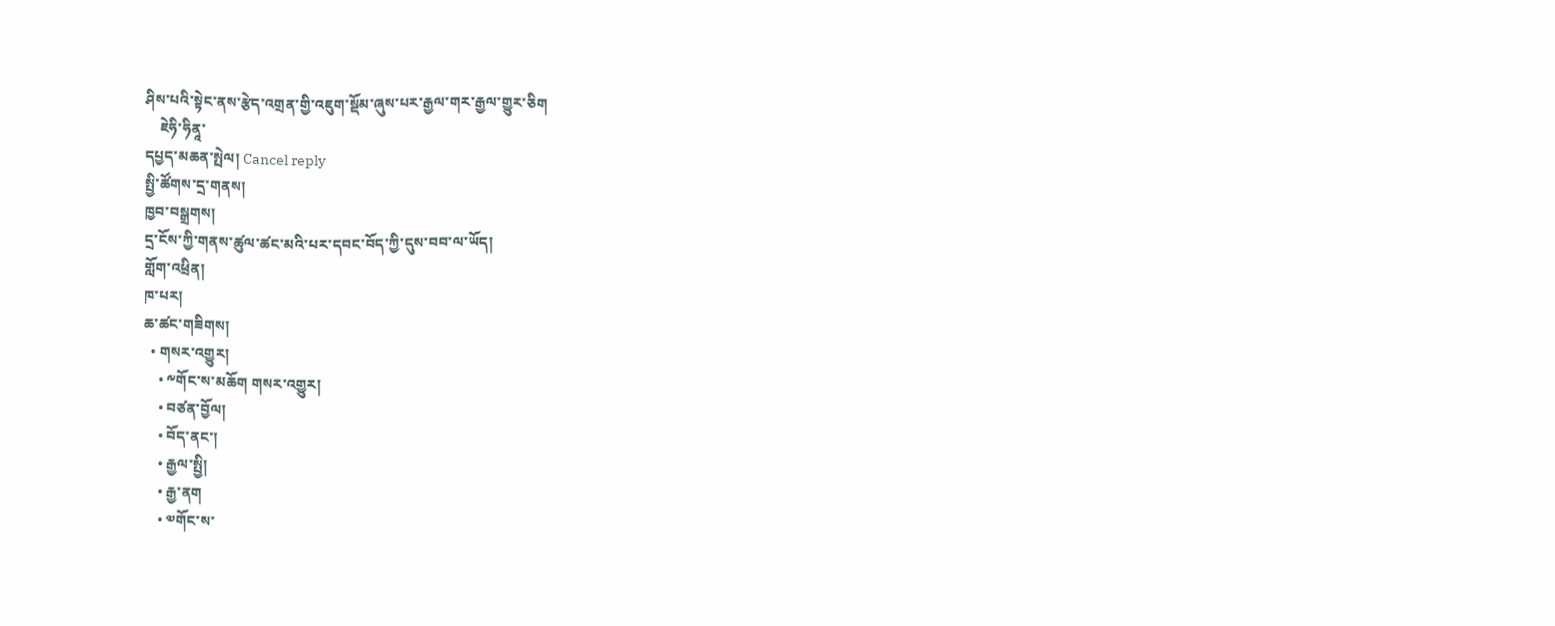ཤིས་པའི་སྟེང་ནས་རྩེད་འགྲན་གྱི་འཇུག་སྡོམ་ཞུས་པར་རྒྱལ་གར་རྒྱལ་གྱུར་ཅིག
    ཇེཧི་ཧིནཱ་
དཔྱད་མཆན་སྤེལ། Cancel reply
སྤྱི་ཚོགས་དྲ་གནས།
ཁྱབ་བསྒྲགས།
དྲ་ངོས་ཀྱི་གནས་ཚུལ་ཚང་མའི་པར་དབང་བོད་ཀྱི་དུས་བབ་ལ་ཡོད།
གློག་འཕྲིན།
ཁ་པར།
ཆ་ཚང་གཟིགས།
  • གསར་འགྱུར།
    • ༸གོང་ས་མཆོག གསར་འགྱུར།
    • བཙན་བྱོལ།
    • བོད་ནང་།
    • རྒྱལ་སྤྱི།
    • རྒྱ་ནག
    • ༧གོང་ས་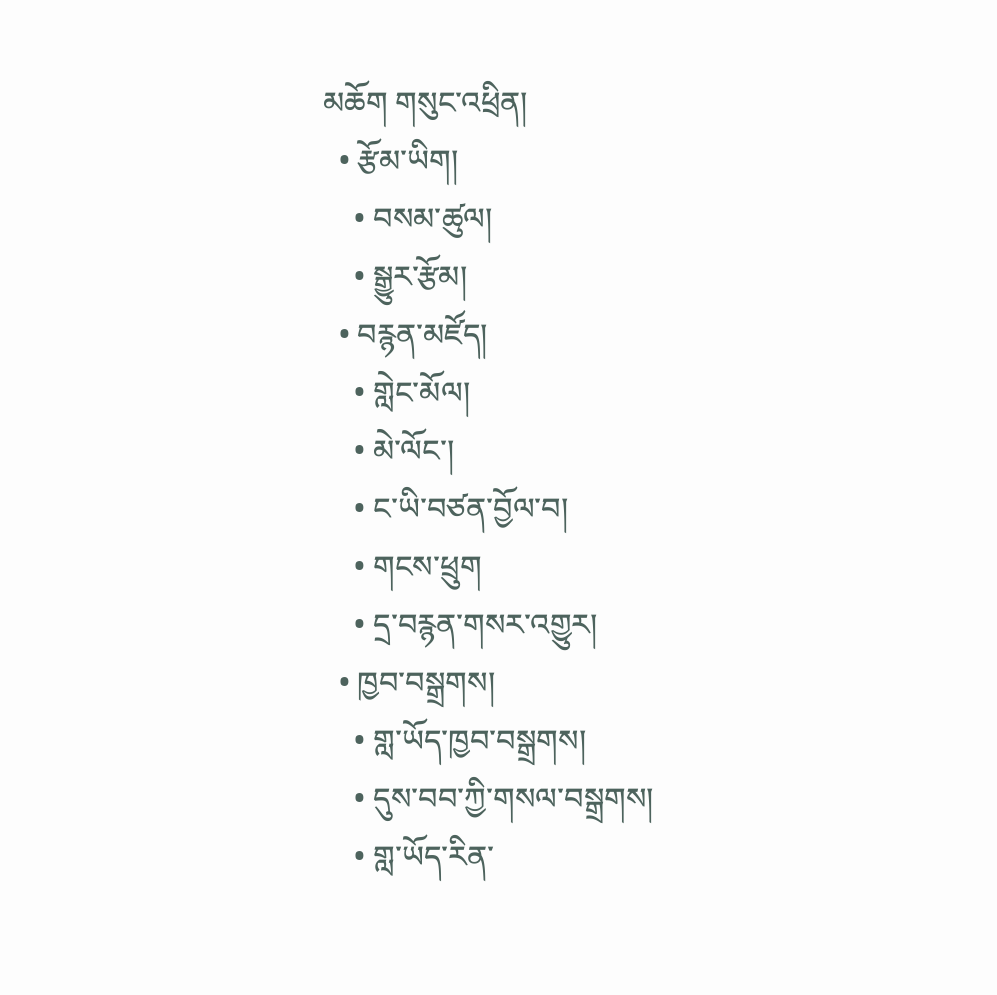མཆོག གསུང་འཕྲིན།
  • རྩོམ་ཡིག།
    • བསམ་ཚུལ།
    • སྒྱུར་རྩོམ།
  • བརྙན་མཛོད།
    • གླེང་མོལ།
    • མེ་ལོང་།
    • ང་ཡི་བཙན་བྱོལ་བ།
    • གངས་ཕྲུག
    • དྲ་བརྙན་གསར་འགྱུར།
  • ཁྱབ་བསྒྲགས།
    • གླ་ཡོད་ཁྱབ་བསྒྲགས།
    • དུས་བབ་ཀྱི་གསལ་བསྒྲགས།
    • གླ་ཡོད་རིན་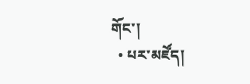གོང་།
  • པར་མཛོད།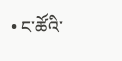• ང་ཚོའི་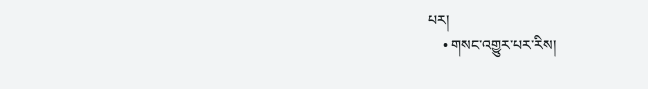པར།
    • གསང་འགྱུར་པར་རིས།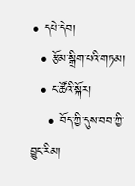• དཔེ་དེབ།
  • རྩོམ་སྒྲིག་པའི་གཏམ།
  • ང་ཚོའི་སྐོར།
    • བོད་ཀྱི་དུས་བབ་ཀྱི་བྱུང་རིམ།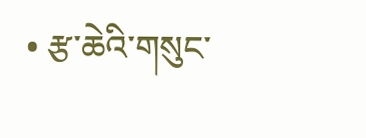• རྩ་ཆེའི་གསུང་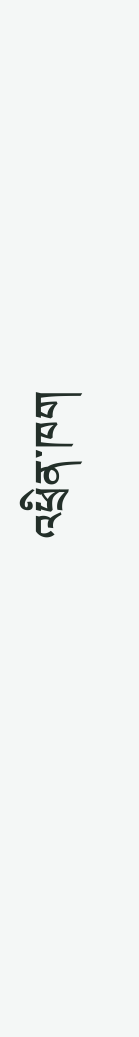འཕྲིན་ཁག